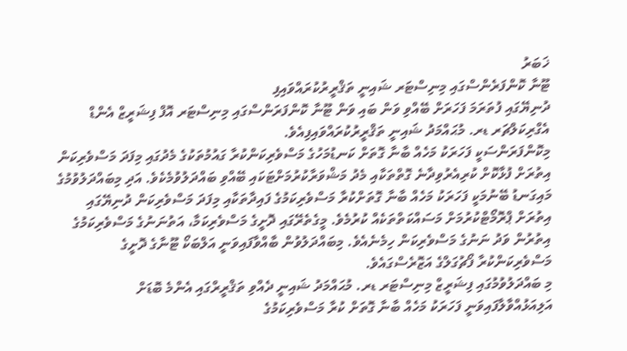ޚަބަރު
ޓޫނާ ކޮންފަރެންސްގައި މިނިސްޓަރ ޝައިނީ ތަޤްރީރުކުރައްވައިފި
ދުނިޔޭގައި ފުތަރަމަ ފަހަރަށް ބޭއްވި ވަން ބައި ވަން ޓޫނާ ކޮންފަރަންސްގައި މިނިސްޓަރ އޮފް ފިޝަރީޒް އެންޑް އެގްރިކަލްޗަރ ޑރ. މުޙައްމަދު ޝައިނީ ތަޤްރީރުކުރައްވައިފިއެވެ.
މިކޮންފަރަންސަކީ ފަހަރަކު މަހެއް ބާނާ ގޮތަށް ކަނޑުމަހުގެ މަސްވެރިކަންކުރާ ގައުމުތަކުގެ މެދުގައި މިފަދަ މަސްވެރިކަން އިތުރަށް ފުޅާކޮށް ކުރިއެރުވިދާނެ ގޮތްތަކާއި މެދު މަޝްވަރާކުރުމަށްޓަކައި ބޭއްވި ބައްދަލުވުމެކެވެ. އަދި މިބައްދަލުވުމުގެ މައިގަނޑު ބޭނުމަކީ ފަހަރަކު މަހެއް ބާނާ ގޮތަށްކުރާ މަސްވެރިކަމުގެ ފައިދާތަކާއި މިފަދަ މަސްވެރިކަން ދުނިޔޭގައި އިތުރަށް ޕްރޮމޯޓްކުރުމަށް މަސައްކަތްތަކެއް ކުރުމެވެ. މީގެތެރޭގައި ދޮށީގެ މަސްވެރިކަމާ، އަތުނަނުގެ މަސްވެރިކަމުގެ އިތުރުން ވަދު ނަނުގެ މަސްވެރިކަން ހިމެނެއެވެ. މިބައްދަލުވުން ބާއްވާފައިވަނީ އަލްބަކޯ ޓޫނާގެ ދޮށީގެ މަސްވެރިކަންކުރާ ފޯޗުގަލްގެ އަޒޮރެސްގައެވެ.
މި ބައްދަލުވުމުގައި ފިޝަރީޒް މިނިސްޓަރ ޑރ. މުޙައްމަދު ޝައިނީ ދެއްވި ތަޤްރީރްގައި އެންމެ ބޮޑަށް އަލިއަޅުއްވާލާފައިވަނީ ފަހަރަކު މަހެއް ބާނާ ގޮތަށް ކުރާ މަސްވެރިކަމުގެ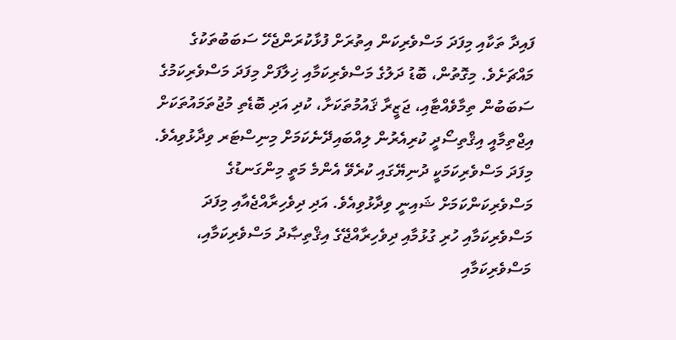ފައިދާ ތަކާއި މިފަދަ މަސްވެރިކަން އިތުރަށް ފުޅާކުރަންޖެހޭ ސަބަބުތަކުގެ މައްޗަށެވެ. މިގޮތުން، ބޮޑު ދަލުގެ މަސްވެރިކަމާއި ޚިލާފަށް މިފަދަ މަސްވެރިކަމުގެ ސަބަބުން ތިމާވެއްޓާއި، ޖަޒީރާ ޤައުމުތަކަށާ، ކުދި އަދި ބޮޑެތި މުޖުތަމައުތަކަށް އިޖްތިމާއީ އިޤްތިސޯދީ ކުރިއެރުން ލިއްބައިދޭނެކަމަށް މިނިސްޓަރ ވިދާޅުވިއެވެ. މިފަދަ މަސްވެރިކަމަކީ ދުނިޔޭގައި ކުރެވޭ އެންމެ މަތީ މިންގަނޑުގެ މަސްވެރިކަންކަމަށް ޝައިނީ ވިދާޅުވިއެވެ. އަދި ދިވެހިރާއްޖެއާއި މިފަދަ މަސްވެރިކަމާއި ހުރި ގުޅުމާއި ދިވެހިރާއްޖޭގެ އިޤްތިޞާދު މަސްވެރިކަމާއި، މަސްވެރިކަމާއި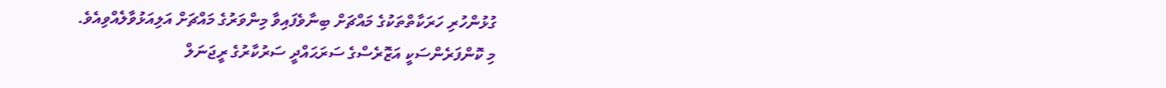ގުޅުންހުރި ހަރަކާތްތަކުގެ މައްޗަށް ބިނާވެފައިވާ މިންވަރުގެ މައްޗަށް އަލިއަޅުވާލެއްވިއެވެ.
މި ކޮންފަރެންސަކީ އަޒޮރެސްގެ ސަރަޙައްދީ ސަރުކާރުގެ ރީޖަނަލް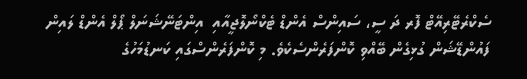ސެކްރެޓޭރިއޭޓް ފޮރ ދަ ސީ، ސައިންސް އެންޑް ޓެކްނޯލޮޖީއާއި  އިންޓަނޭޝަނަލް ޕޯލް އެންޑް ލައިން ފައުންޑޭޝަން ގުޅިގެން ބޭއްވި ކޮންފަރެންސެކެވެ. މި ކޮންފަރެންސްގައި ކަނޑުމަހުގެ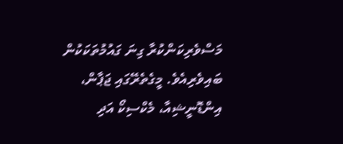މަސްވެރިކަންކުރާ ގިނަ ގައުމުތަކަކުން ބައިވެރިއެވެ. މީގެތެރޭގައި ޖަޕާން، އިންޑޮނީޝިއާ، މެކްސިކޯ އަދި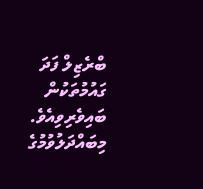ބްރެޒިލް ފަދަ ގައުމުތަކުން ބައިވެރިވިއެވެ. މިބައްދަލުވުމުގެ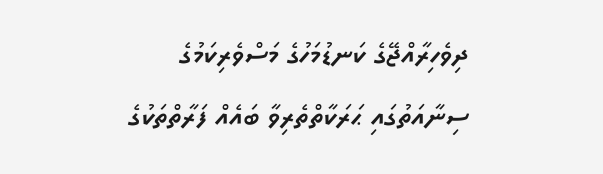ދިވެހިރާއްޖޭގެ ކަނޑުމަހުގެ މަސްވެރިކަމުގެ ސިނާއަތުގައި ޙަރަކާތްތެރިވާ ބައެއް ފަރާތްތަކުގެ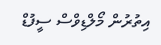އިތުރުން މޯލްޑިވްސް ސީފުޑް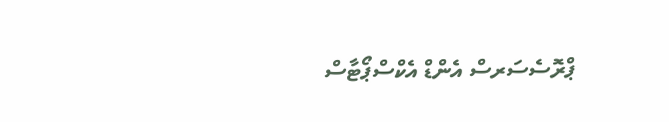ޕްރޮސެސަރސް އެންޑް އެކްސްޕޯޓާސް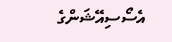އެސޯސިއޭޝަންގެ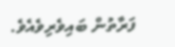ފަރާތުން ބައިވެރިވެއެވެ.